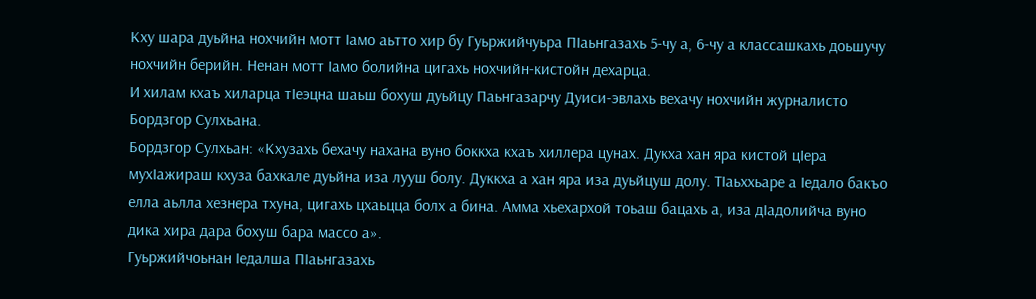Кху шара дуьйна нохчийн мотт Iамо аьтто хир бу Гуьржийчуьра ПIаьнгазахь 5-чу а, 6-чу а классашкахь доьшучу нохчийн берийн. Ненан мотт Iамо болийна цигахь нохчийн-кистойн дехарца.
И хилам кхаъ хиларца тIеэцна шаьш бохуш дуьйцу Паьнгазарчу Дуиси-эвлахь вехачу нохчийн журналисто Бордзгор Сулхьана.
Бордзгор Сулхьан: «Кхузахь бехачу нахана вуно боккха кхаъ хиллера цунах. Дукха хан яра кистой цIера мухIажираш кхуза бахкале дуьйна иза лууш болу. Дуккха а хан яра иза дуьйцуш долу. ТIаьххьаре а Iедало бакъо елла аьлла хезнера тхуна, цигахь цхаьцца болх а бина. Амма хьехархой тоьаш бацахь а, иза дIадолийча вуно дика хира дара бохуш бара массо а».
Гуьржийчоьнан Iедалша ПIаьнгазахь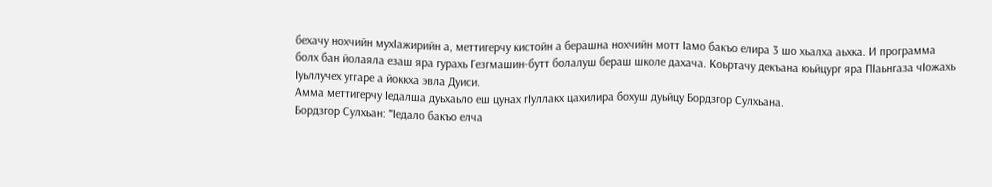бехачу нохчийн мухIажирийн а, меттигерчу кистойн а берашна нохчийн мотт Iамо бакъо елира 3 шо хьалха аьхка. И программа болх бан йолаяла езаш яра гурахь Гезгмашин-бутт болалуш бераш школе дахача. Коьртачу декъана юьйцург яра ПIаьнгаза чIожахь Iуьллучех уггаре а йоккха эвла Дуиси.
Амма меттигерчу Iедалша дуьхаьло еш цунах гIуллакх цахилира бохуш дуьйцу Бордзгор Сулхьана.
Бордзгор Сулхьан: "Iедало бакъо елча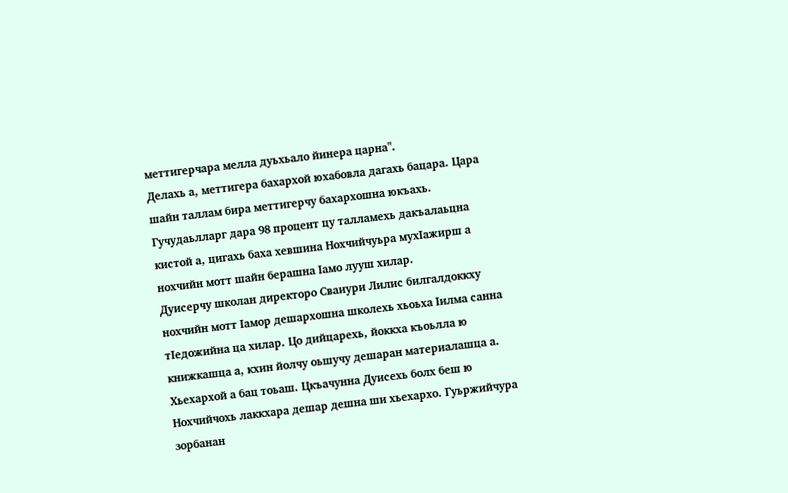меттигерчара мелла дуьхьало йинера царна".
Делахь а, меттигера бахархой юхабовла дагахь бацара. Цара шайн таллам бира меттигерчу бахархошна юкъахь. Гучудаьлларг дара 98 процент цу талламехь дакъалаьцна кистой а, цигахь баха хевшина Нохчийчуьра мухIажирш а нохчийн мотт шайн берашна Iамо лууш хилар.
Дуисерчу школан директоро Сваиури Лилис билгалдоккху нохчийн мотт Iамор дешархошна школехь хьоьха Iилма санна тIедожийна ца хилар. Цо дийцарехь, йоккха къоьлла ю книжкашца а, кхин йолчу оьшучу дешаран материалашца а.
Хьехархой а бац тоьаш. Цкъачунна Дуисехь болх беш ю Нохчийчохь лаккхара дешар дешна ши хьехархо. Гуьржийчура зорбанан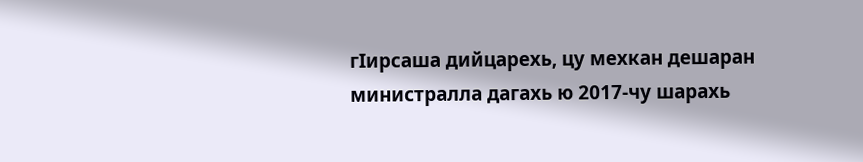гIирсаша дийцарехь, цу мехкан дешаран министралла дагахь ю 2017-чу шарахь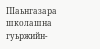ПIаьнгазара школашна гуьржийн-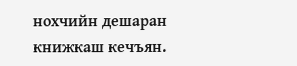нохчийн дешаран книжкаш кечъян.